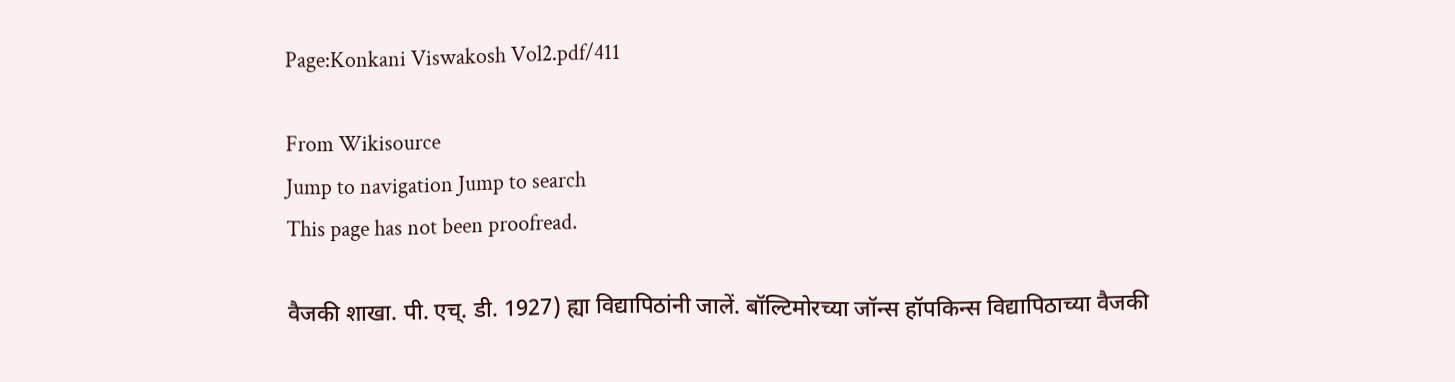Page:Konkani Viswakosh Vol2.pdf/411

From Wikisource
Jump to navigation Jump to search
This page has not been proofread.

वैजकी शाखा. पी. एच्. डी. 1927) ह्या विद्यापिठांनी जालें. बॉल्टिमोरच्या जॉन्स हॉपकिन्स विद्यापिठाच्या वैजकी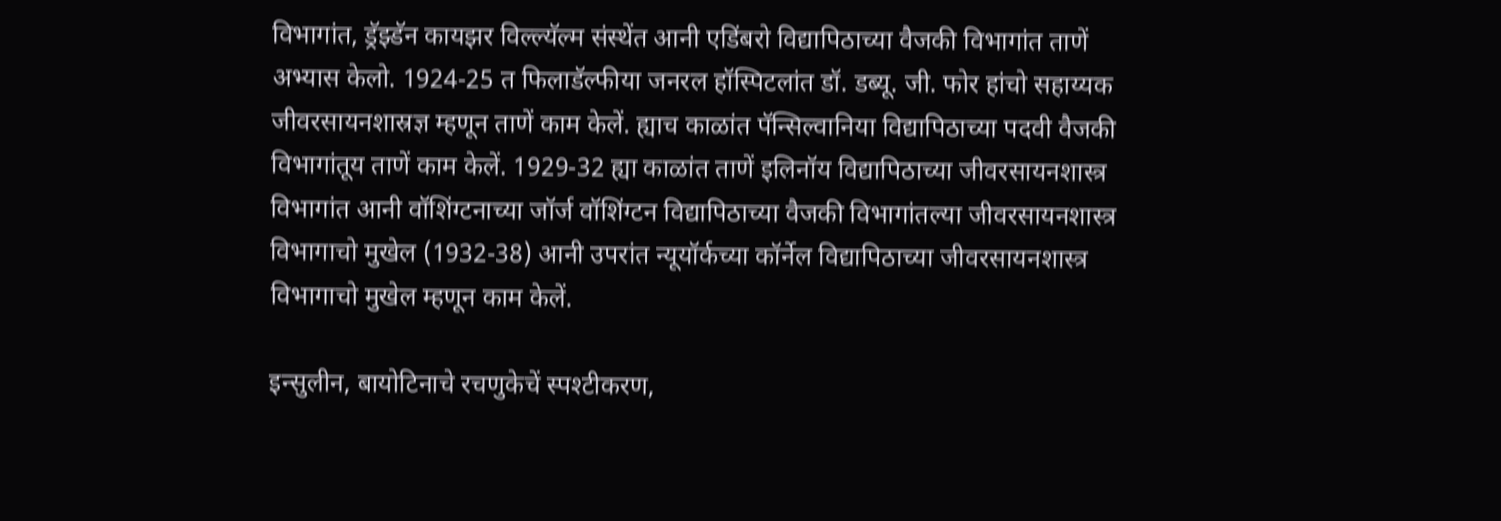विभागांत, ड्रॅझ्डॅन कायझर विल्ल्यॅल्म संस्थेंत आनी एडिंबरो विद्यापिठाच्या वैजकी विभागांत ताणें अभ्यास केलो. 1924-25 त फिलाडॅल्फीया जनरल हॉस्पिटलांत डॉ. डब्यू. जी. फोर हांचो सहाय्यक जीवरसायनशास्रज्ञ म्हणून ताणें काम केलें. ह्याच काळांत पॅन्सिल्वानिया विद्यापिठाच्या पदवी वैजकी विभागांतूय ताणें काम केलें. 1929-32 ह्या काळांत ताणें इलिनॉय विद्यापिठाच्या जीवरसायनशास्त्र विभागांत आनी वॉशिंग्टनाच्या जॉर्ज वॉशिंग्टन विद्यापिठाच्या वैजकी विभागांतल्या जीवरसायनशास्त्र विभागाचो मुखेल (1932-38) आनी उपरांत न्यूयॉर्कच्या कॉर्नेल विद्यापिठाच्या जीवरसायनशास्त्र विभागाचो मुखेल म्हणून काम केलें.

इन्सुलीन, बायोटिनाचे रचणुकेचें स्पश्टीकरण,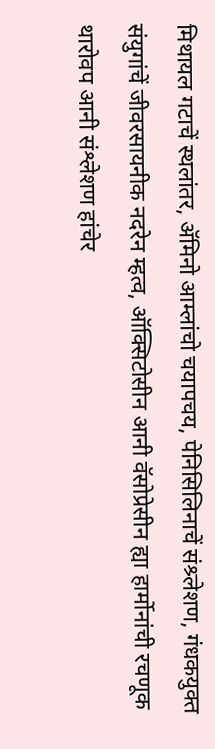मिथायल गटाचें स्थलांतर, ॲमिनो आम्लांचो चयापचय, पेनिसिलिनाचें संश्र्लेशण, गंधकयुक्त संयुगांचें जीवरसायनीक नदरेन म्हत्व, ऑक्सिटोसीन आनी वॅसोप्रेसीन ह्या हार्मोनांची रचणूक थारोवप आनी संश्लेशण हांचेर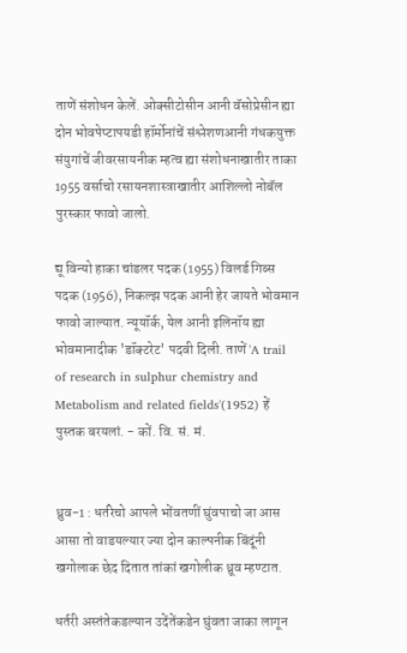ताणें संशोधन केलें. ओक्सीटोसीन आनी वॅसोप्रेसीन ह्या दोन भोवपेप्टापयडी हॉर्मोनांचें संश्लेशणआनी गंधकयुक्त संयुगांचें जीवरसायनीक म्हत्व ह्या संशोधनाखातीर ताका 1955 वर्साचो रसायनशास्त्राखातीर आशिल्लो नोबॅल पुरस्कार फावो जालो.

द्यू विन्यो हाका चांडलर पदक (1955) विलर्ड गिब्स पदक (1956), निकल्झ पदक आनी हेर जायते भोवमान फावो जाल्यात. न्यूयॉर्क, येल आनी इलिनॉय ह्या भोवमानादीक 'डॉक्टरेट' पदवी दिली. ताणें 'A trail of research in sulphur chemistry and Metabolism and related fields'(1952) हें पुस्तक बरयलां. - कों. वि. सं. मं.


ध्रुव-1 : धर्तरेचो आपले भोंवतणीं घुंवपाचो जा आस आसा तो वाडयल्यार ज्या दोन काल्पनीक बिंदूंनी खगोलाक छेद दितात तांकां खगोलीक ध्रूव म्हण्टात.

धर्तरी अस्तंतेकडल्यान उदेंतेंकडेन घुंवता जाका लागून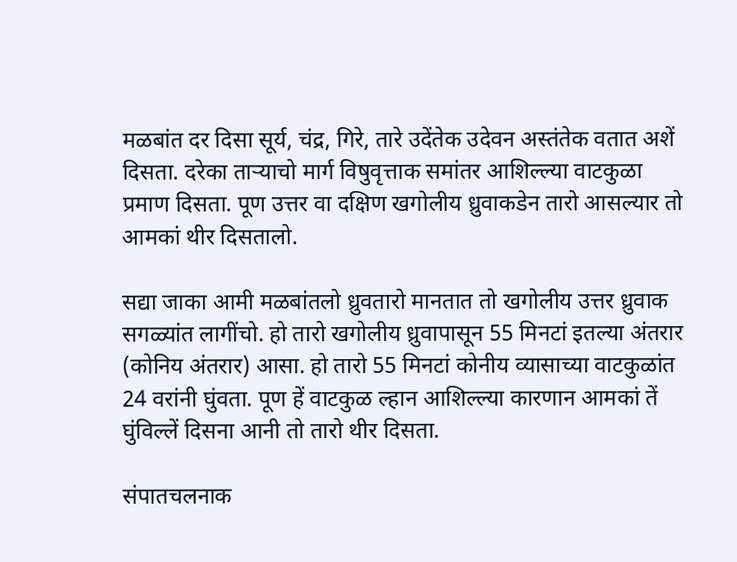मळबांत दर दिसा सूर्य, चंद्र, गिरे, तारे उदेंतेक उदेवन अस्तंतेक वतात अशें दिसता. दरेका ताऱ्याचो मार्ग विषुवृत्ताक समांतर आशिल्ल्या वाटकुळा प्रमाण दिसता. पूण उत्तर वा दक्षिण खगोलीय ध्रुवाकडेन तारो आसल्यार तो आमकां थीर दिसतालो.

सद्या जाका आमी मळबांतलो ध्रुवतारो मानतात तो खगोलीय उत्तर ध्रुवाक सगळ्यांत लागींचो. हो तारो खगोलीय ध्रुवापासून 55 मिनटां इतल्या अंतरार (कोनिय अंतरार) आसा. हो तारो 55 मिनटां कोनीय व्यासाच्या वाटकुळांत 24 वरांनी घुंवता. पूण हें वाटकुळ ल्हान आशिल्ल्या कारणान आमकां तें घुंविल्लें दिसना आनी तो तारो थीर दिसता.

संपातचलनाक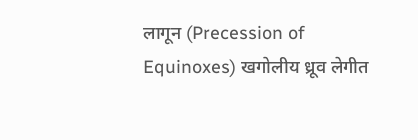लागून (Precession of Equinoxes) खगोलीय ध्रूव लेगीत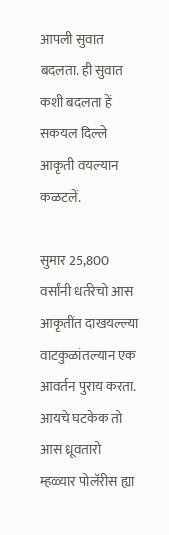आपली सुवात बदलता. ही सुवात कशी बदलता हें सकयल दिल्ले आकृती वयल्यान कळटलें.

सुमार 25,800 वर्सांनी धर्तरेचो आस आकृतींत दाखयल्ल्या वाटकुळांतल्यान एक आवर्तन पुराय करता. आयचे घटकेक तो आस ध्रूवतारो म्हळ्यार पोलॅरीस ह्या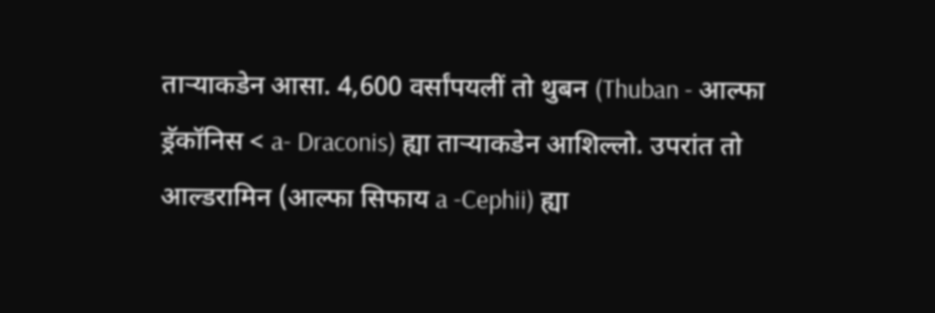ताऱ्याकडेन आसा. 4,600 वर्सांपयलीं तो थुबन (Thuban - आल्फा ड्रॅकॉनिस < a- Draconis) ह्या ताऱ्याकडेन आशिल्लो. उपरांत तो आल्डरामिन (आल्फा सिफाय a -Cephii) ह्या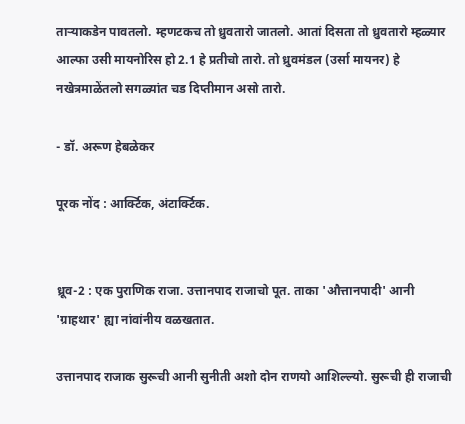ताऱ्याकडेन पावतलो. म्हणटकच तो ध्रुवतारो जातलो. आतां दिसता तो ध्रुवतारो म्हळ्यार आल्फा उसी मायनोरिस हो 2.1 हे प्रतीचो तारो. तो ध्रुवमंडल (उर्सा मायनर) हे नखेत्रमाळेंतलो सगळ्यांत चड दिप्तीमान असो तारो.

- डॉ. अरूण हेबळेकर

पूरक नोंद : आर्क्टिक, अंटार्क्टिक.


ध्रूव-2 : एक पुराणिक राजा. उत्तानपाद राजाचो पूत. ताका 'औत्तानपादी' आनी 'ग्राहथार' ह्या नांवांनीय वळखतात.

उत्तानपाद राजाक सुरूची आनी सुनीती अशो दोन राणयो आशिल्ल्यो. सुरूची ही राजाची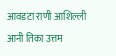आवडटा राणी आशिल्ली आनी तिका उत्तम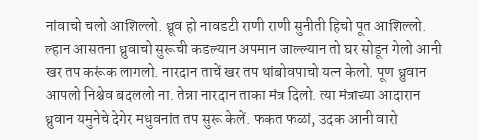नांवाचो चलो आशिल्लो. ध्रूव हो नावडटी राणी राणी सुनीती हिचो पूत आशिल्लो. ल्हान आसतना ध्रुवाचो सुरूची कडल्यान अपमान जाल्ल्यान तो घर सोडून गेलो आनी खर तप करूंक लागलो. नारदान ताचें खर तप थांबोवपाचो यत्न केलो. पूण ध्रुवान आपलो निश्चेव बदललो ना. तेन्ना नारदान ताका मंत्र दिलो. त्या मंत्राच्या आदारान ध्रुवान यमुनेचे देगेर मधुवनांत तप सुरू केलें. फकत फळां, उदक आनी वारो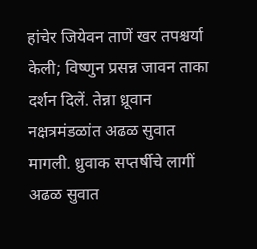हांचेर जियेवन ताणें खर तपश्चर्या केली; विष्णुन प्रसन्न जावन ताका दर्शन दिलें. तेन्ना ध्रूवान नक्षत्रमंडळांत अढळ सुवात मागली. ध्रुवाक सप्तर्षीचे लागीं अढळ सुवात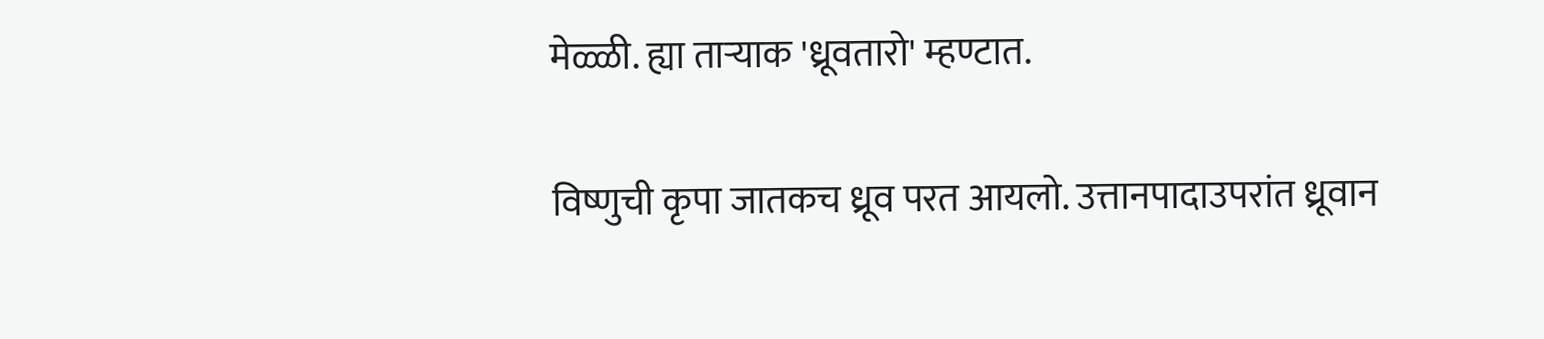मेळ्ळी. ह्या ताऱ्याक 'ध्रूवतारो' म्हण्टात.

विष्णुची कृपा जातकच ध्रूव परत आयलो. उत्तानपादाउपरांत ध्रूवान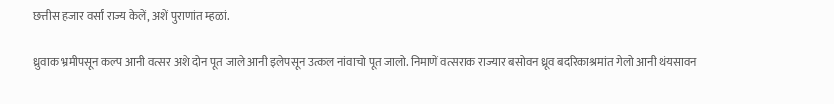छत्तीस हजार वर्सां राज्य केलें, अशें पुराणांत म्हळां.

ध्रुवाक भ्रमीपसून कल्प आनी वत्सर अशे दोन पूत जाले आनी इलेपसून उत्कल नांवाचो पूत जालो. निमाणें वत्सराक राज्यार बसोवन ध्रूव बदरिकाश्रमांत गेलो आनी थंयसावन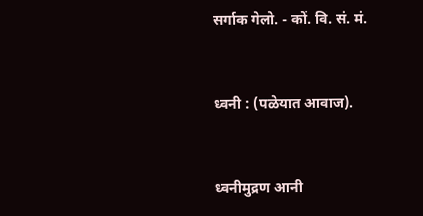सर्गाक गेलो. - कों. वि. सं. मं.


ध्वनी : (पळेयात आवाज).


ध्वनीमुद्रण आनी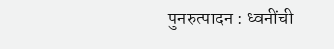पुनरुत्पादन : ध्वनींची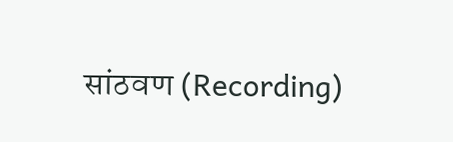सांठवण (Recording)